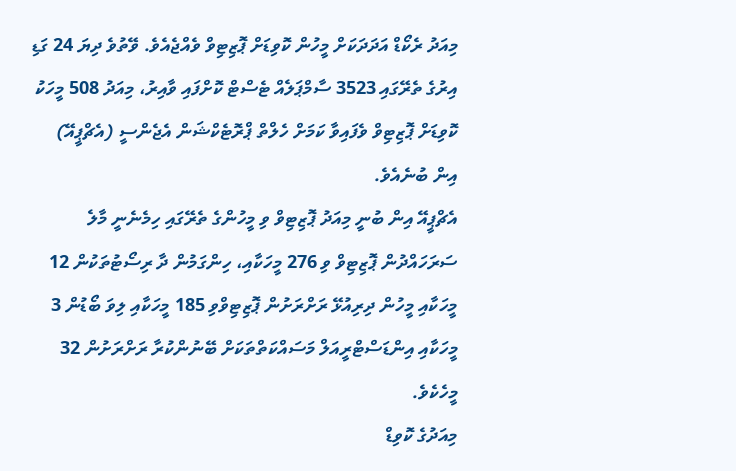މިއަދު ރެކޯޑް އަދަދަކަށް މީހުން ކޮވިޑަށް ޕޮޒިޓިވް ވެއްޖެއެވެ. ވޭތުވެ ދިޔަ 24 ގަޑި އިރުގެ ތެރޭގައި 3523 ސާމްޕަލެއް ޓެސްޓް ކޮށްފައި ވާއިރު، މިއަދު 508 މީހަކު ކޮވިޑަށް ޕޮޒިޓިވް ވެފައިވާ ކަމަށް ހެލްތް ޕްރޮޓެކްޝަން އެޖެންސީ (އެޗްޕީއޭ) އިން ބުނެއެވެ.
އެޗްޕީއޭ އިން ބުނީ މިއަދު ޕޮޒިޓިވް ވި މީހުންގެ ތެރޭގައި ހިމެނެނީ މާލެ ސަރަހައްދުން ޕޮޒިޓިވް ވި 276 މީހަކާއި، ހިންގަމުން ދާ ރިސޯޓުތަކުން 12 މީހަކާއި މީހުން ދިރިއުޅޭ ރަށްރަށުން ޕޮޒިޓިވްވި 185 މީހަކާއި ލިވަ ބޯޑުން 3 މީހަކާއި އިންޑަސްޓްރީއަލް މަސައްކަތްތަކަށް ބޭނުންކުރާ ރަށްރަށުން 32 މީހެކެވެ.
މިއަދުގެ ކޮވިޑް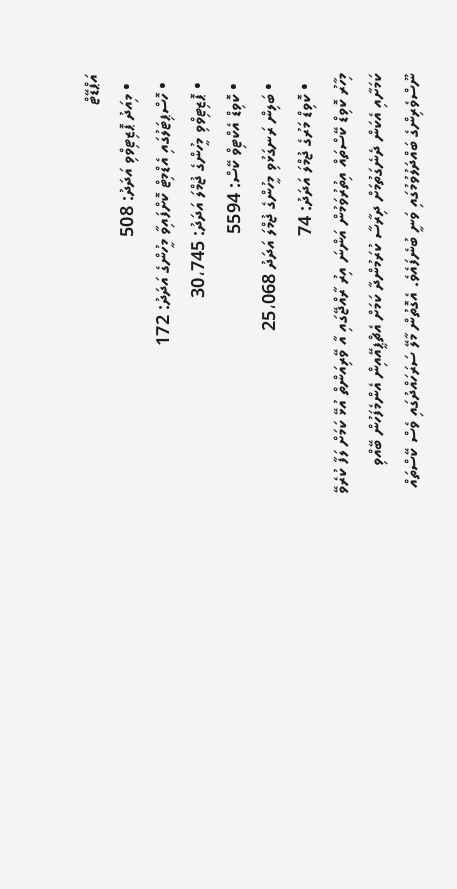އަޕްޑޭޓް
  • މިއަދު ޕޮޒިޓިވްވި އަދަދު: 508
  • ހޮސްޕިޓަލުގައި އެޑްމިޓް ކޮށްފައިވާ މީހުންގެ އަދަދު: 172
  • ޕޮޒިޓިވްވި މީހުންގެ ޖުމްލަ އަދަދު: 30،745
  • ކޮވިޑް އެކްޓިވް ކޭސް: 5594
  • ބަލިން ރަނގަޅުވި މީހުންގެ ޖުމްލަ އަދަދު 25،068
  • ކޮވިޑް މަރުގެ ޖުމްލަ އަދަދު: 74
މިހާރު ކޮވިޑް ކޭސްތައް އިތުރުވަމުން އަންނަ އިރު ރާއްޖޭގައި އާ ވޭރިއަންތް އުޅޭ ކަމަށް ލަފާ ކުރެވޭ ކަމަށާއި އެކަން ދެނެގަތުމަށް ދިރާސާ ކުރަމުންދާ ކަމަށް އެޗްޕީއޭއިން އެންމެފަހުން ބޭއްވި ނޫސްވެރިންގެ ބައްދަލުވުމުގައި ވަނީ ބުނެފައެވެ. އެގޮތުން މާލޭ ސަރަހައްދުގައި ވެސް ކޭސްތައް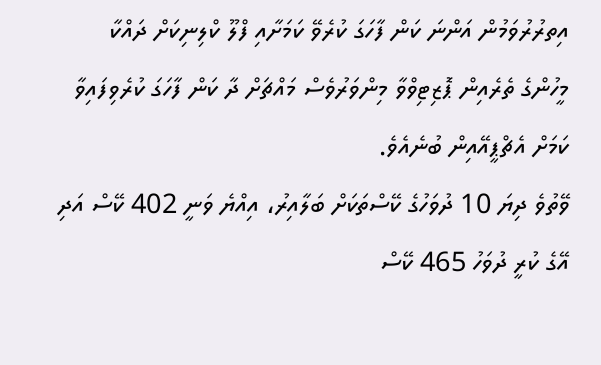އިތރުރުވަމުން އަންނަ ކަން ފާހަގަ ކުރެވޭ ކަމަށާއި ފްލޫ ކްލިނިކަށް ދައްކާ މީހުންގެ ތެރެއިން ޕޮޒިޓިވްވާ މިންވަރުވެސް މައްޗަށް ދާ ކަން ފާހަގަ ކުރެވިފައިވާ ކަމަށް އެޗްޕީއޭއިން ބުނެއެވެ.
ވޭތުވެ ދިޔަ 10 ދުވަހުގެ ކޭސްތަކަށް ބަލާއިރު، އިއްޔެ ވަނީ 402 ކޭސް އަދި އޭގެ ކުރީ ދުވަހު 465 ކޭސް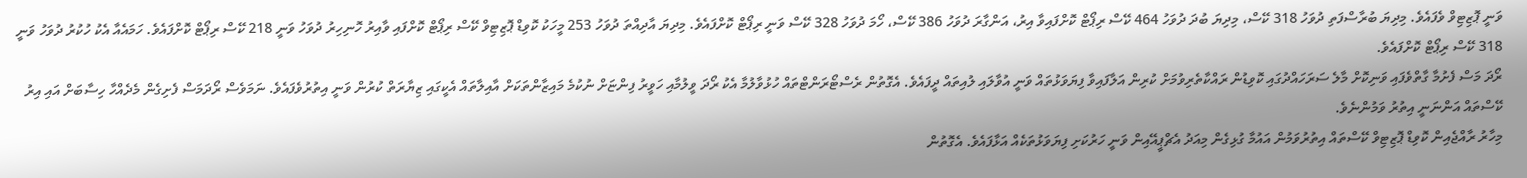ވަނީ ޕޮޒިޓިވް ވެފައެވެ. މިދިޔަ ބުރާސްފަތި ދުވަހު 318 ކޭސް، މިދިޔަ ބުދަ ދުވަހު 464 ކޭސް ރިޕޯޓް ކޮށްފައިވާ އިރު، އަންގާރަ ދުވަހު 386 ކޭސް، ހޯމަ ދުވަހު 328 ކޭސް ވަނީ ރިޕޯޓް ކޮށްފައެވެ. މިދިޔަ އާދިއްތަ ދުވަހު 253 މީހަކު ކޮވިޑް ޕޮޒިޓިވް ކޭސް ރިޕޯޓް ކޮށްފައި ވާއިރު ހޮނިހިރު ދުވަހު ވަނީ 218 ކޭސް ރިޕޯޓް ކޮށްފައެވެ. ހަމައެއާ އެކު ހުކުރު ދުވަހު ވަނީ 318 ކޭސް ރިޕޯޓް ކޮށްފައެވެ.
ރޯދަ މަސް ފެށުމާ ގާތްވެފައި ވަނިކޮށް މާލެ ސަރަހައްދުގައި ކޮވިޑުން ރައްކާތެރިވުމަށް ކުރިން އަލާފައިވާ ފިޔަވަޅުތައް ވަނީ އުވާލައި ލުއިތައް ދީފައެވެ. އެގޮތުން ރެސްޓޯރަންޓްތައް ހުޅުވާލުމާ އެކު ރޯދަ ވީލުމާއި ހަވީރު ފިންޏަށް ނުކުމެ މައިޒާންތަކަށް އާއިލާތައް އެކީގައި ޒިޔާރަތް ކުރުން ވަނީ އިތުރުވެފައެވެ. ނަމަވެސް ރޯދަމަސް ފެށިގެން މެދެއްހާ ހިސާބަށް އައި އިރު ކޭސްތައް އަންނަނީ އިތުރު ވަމުންނެވެ.
މިހާރު ރާއްޖެއިން ކޮވިޑް ޕޮޒިޓިވް ކޭސްތައް އިތުރުވަމުން އައުމާ ގުޅިގެން މިއަދު އެޗްޕީއޭއިން ވަނީ ހަރުކަށި ފިޔަވަޅުތަކެއް އަޅާފައެވެ. އެގޮތުން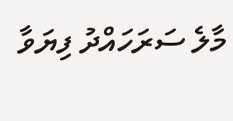މާލެ ސަރަހައްދު ފިޔަވާ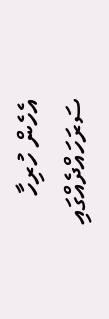އެހެން ހުރިހާ ސަރަހައްދެއްގައި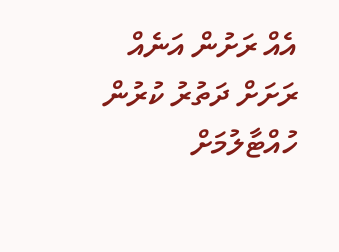އެއް ރަށުން އަނެއް ރަށަށް ދަތުރު ކުރުން ހުއްޓާލުމަށް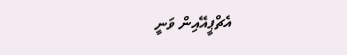އެޗްޕީއޭއިން ވަނީ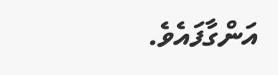އަންގާފައެވެ.